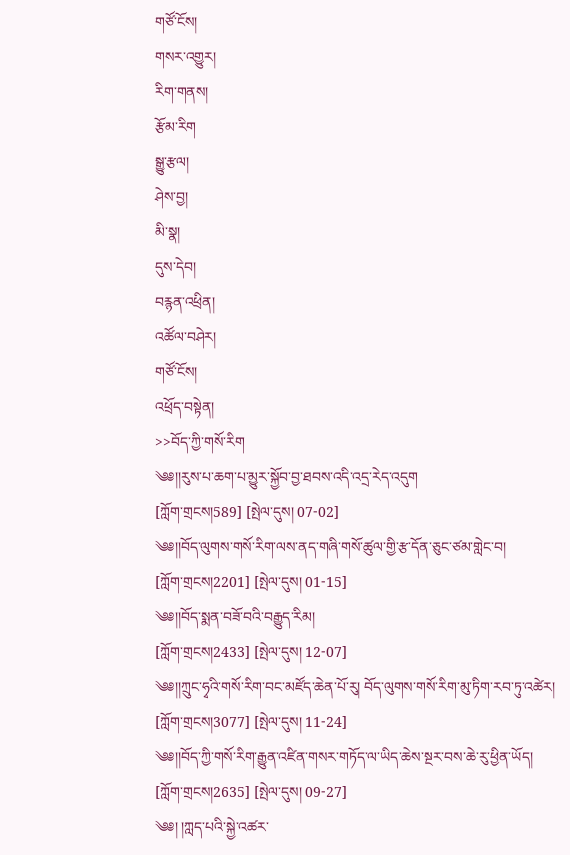གཙོ་ངོས།
གསར་འགྱུར།
རིག་གནས།
རྩོམ་རིག
སྒྱུ་རྩལ།
ཤེས་བྱ།
མི་སྣ།
དུས་དེབ།
བརྙན་འཕྲིན།
འཚོལ་བཤེར།
གཙོ་ངོས།
འཕྲོད་བསྟེན།
>>བོད་ཀྱི་གསོ་རིག
༄༅།།རུས་པ་ཆག་པ་མྱུར་སྐྱོབ་བྱ་ཐབས་འདི་འདྲ་རེད་འདུག
[ཀློག་གྲངས།589] [སྤེལ་དུས། 07-02]
༄༅།།བོད་ལུགས་གསོ་རིག་ལས་ནད་གཞི་གསོ་ཚུལ་གྱི་རྩ་དོན་ཅུང་ཙམ་གླེང་བ།
[ཀློག་གྲངས།2201] [སྤེལ་དུས། 01-15]
༄༅།།བོད་སྨན་བཟོ་བའི་བརྒྱུད་རིམ།
[ཀློག་གྲངས།2433] [སྤེལ་དུས། 12-07]
༄༅།།ཀྲུང་ཧྭའི་གསོ་རིག་བང་མཛོད་ཆེན་པོ་རུ། བོད་ལུགས་གསོ་རིག་མུ་ཏིག་རབ་ཏུ་འཚེར།
[ཀློག་གྲངས།3077] [སྤེལ་དུས། 11-24]
༄༅།།བོད་ཀྱི་གསོ་རིག་རྒྱུན་འཛིན་གསར་གཏོད་ལ་ཡིད་ཆེས་སྔར་བས་ཆེ་རུ་ཕྱིན་ཡོད།
[ཀློག་གྲངས།2635] [སྤེལ་དུས། 09-27]
༄༅། །ཀླད་པའི་སྐྱེ་འཚར་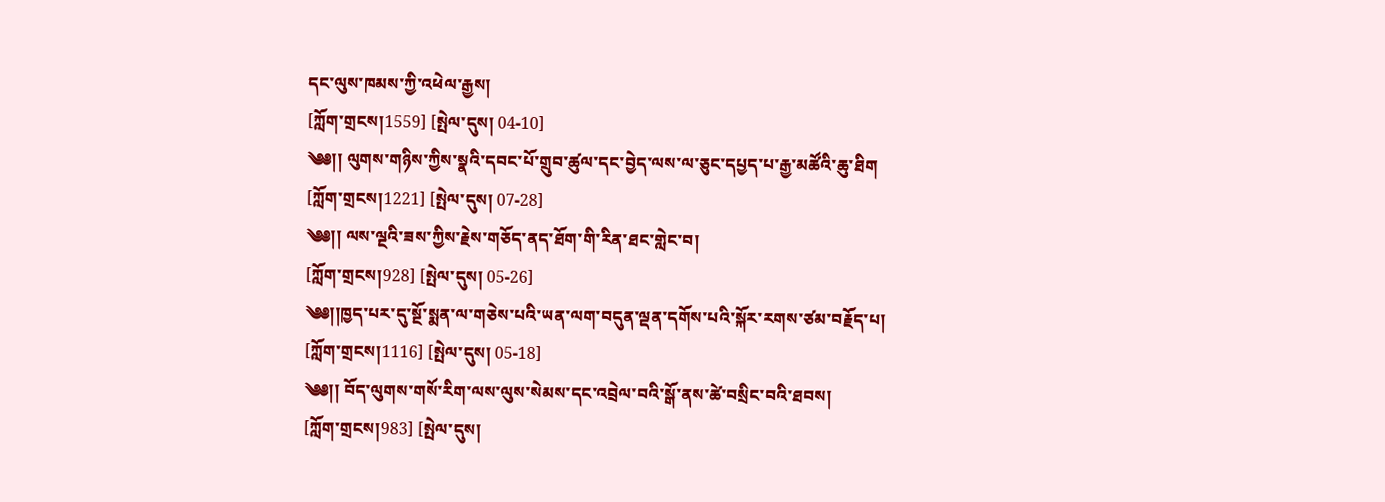དང་ལུས་ཁམས་ཀྱི་འཕེལ་རྒྱས།
[ཀློག་གྲངས།1559] [སྤེལ་དུས། 04-10]
༄༅།། ལུགས་གཉིས་ཀྱིས་སྣའི་དབང་པོ་གྲུབ་ཚུལ་དང་བྱེད་ལས་ལ་ཅུང་དཔྱད་པ་རྒྱ་མཚོའི་ཆུ་ཐིག
[ཀློག་གྲངས།1221] [སྤེལ་དུས། 07-28]
༄༅།། ལས་ལྔའི་ཟས་ཀྱིས་རྗེས་གཅོད་ནད་ཐོག་གི་རིན་ཐང་གླེང་བ།
[ཀློག་གྲངས།928] [སྤེལ་དུས། 05-26]
༄༅།།ཁྱད་པར་དུ་སྔོ་སྨན་ལ་གཅེས་པའི་ཡན་ལག་བདུན་ལྡན་དགོས་པའི་སྐོར་རགས་ཙམ་བརྗོད་པ།
[ཀློག་གྲངས།1116] [སྤེལ་དུས། 05-18]
༄༅།། བོད་ལུགས་གསོ་རིག་ལས་ལུས་སེམས་དང་འབྲེལ་བའི་སྒོ་ནས་ཚེ་བསྲིང་བའི་ཐབས།
[ཀློག་གྲངས།983] [སྤེལ་དུས།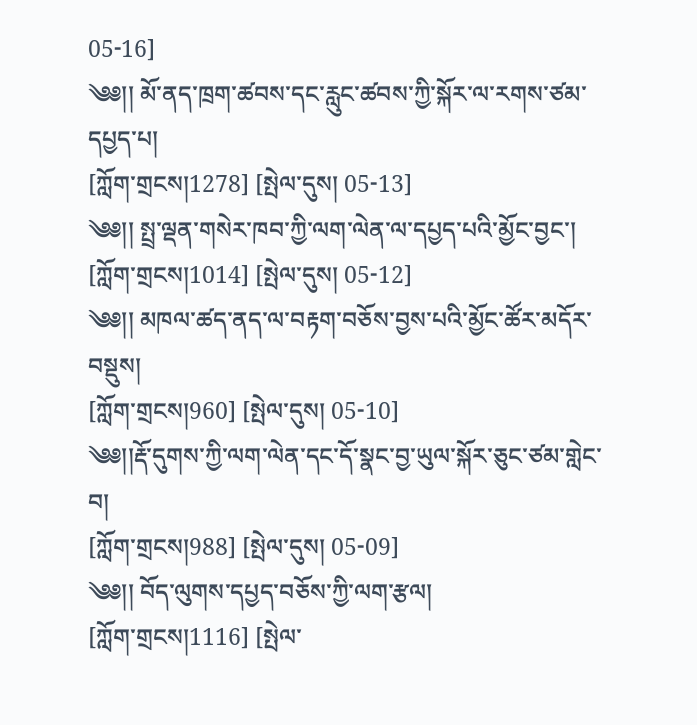05-16]
༄༅།། མོ་ནད་ཁྲག་ཚབས་དང་རླུང་ཚབས་ཀྱི་སྐོར་ལ་རགས་ཙམ་དཔྱད་པ།
[ཀློག་གྲངས།1278] [སྤེལ་དུས། 05-13]
༄༅།། སྤྲ་ལྡན་གསེར་ཁབ་ཀྱི་ལག་ལེན་ལ་དཔྱད་པའི་མྱོང་བྱང་།
[ཀློག་གྲངས།1014] [སྤེལ་དུས། 05-12]
༄༅།། མཁལ་ཚད་ནད་ལ་བརྟག་བཅོས་བྱས་པའི་མྱོང་ཚོར་མདོར་བསྡུས།
[ཀློག་གྲངས།960] [སྤེལ་དུས། 05-10]
༄༅།།རྡོ་དུགས་ཀྱི་ལག་ལེན་དང་དོ་སྣང་བྱ་ཡུལ་སྐོར་ཅུང་ཙམ་གླེང་བ།
[ཀློག་གྲངས།988] [སྤེལ་དུས། 05-09]
༄༅།། བོད་ལུགས་དཔྱད་བཅོས་ཀྱི་ལག་རྩལ།
[ཀློག་གྲངས།1116] [སྤེལ་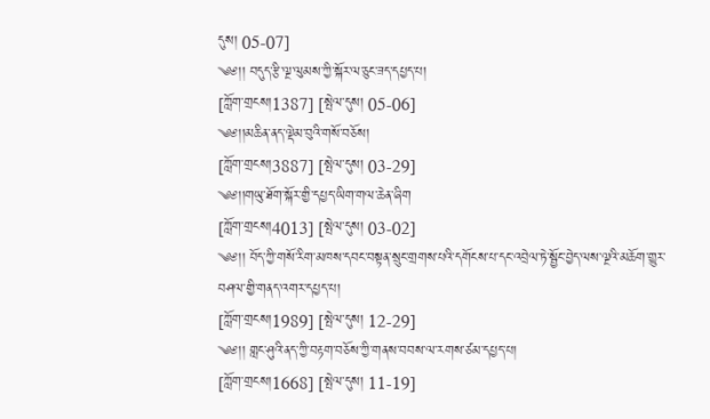དུས། 05-07]
༄༅།། བདུད་རྩི་ལྔ་ལུམས་ཀྱི་སྐོར་ལ་ཅུང་ཟད་དཔྱད་པ།
[ཀློག་གྲངས།1387] [སྤེལ་དུས། 05-06]
༄༅།།མཆིན་ནད་ལྡེམ་བུའི་གསོ་བཅོས།
[ཀློག་གྲངས།3887] [སྤེལ་དུས། 03-29]
༄༅།།གཡུ་ཐོག་སྐོར་གྱི་དཔྱད་ཡིག་གལ་ཆེན་ཞིག
[ཀློག་གྲངས།4013] [སྤེལ་དུས། 03-02]
༄༅།། བོད་ཀྱི་གསོ་རིག་མཁས་དབང་བསྟན་སྲུང་གྲགས་པའི་དགོངས་པ་དང་འབྲེལ་ཏེ་སྦྱོང་བྱེད་ལས་ལྔའི་མཆོག་གྱུར་བཤལ་གྱི་གནད་འགར་དཔྱད་པ།
[ཀློག་གྲངས།1989] [སྤེལ་དུས། 12-29]
༄༅།། གླང་ཤུའི་ནད་ཀྱི་བརྟག་བཅོས་ཀྱི་གནས་བབས་ལ་རགས་ཙམ་དཔྱད་པ།
[ཀློག་གྲངས།1668] [སྤེལ་དུས། 11-19]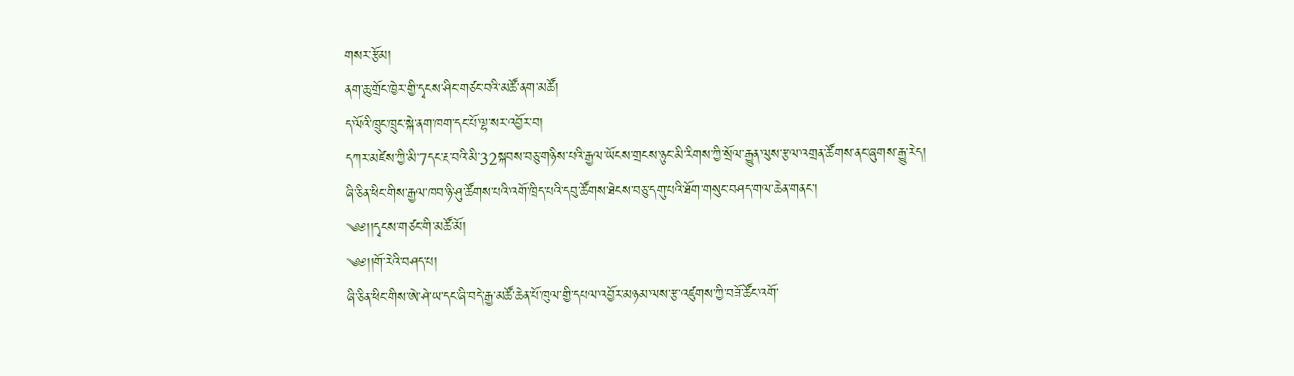གསར་རྩོམ།
ནག་ཆུ་གྲོང་ཁྱེར་གྱི་དྭངས་ཤིང་གཙང་བའི་མཚོ་ནག་མཚོ།
ད་ལོའི་ཁྲུང་ཁྲུང་སྐེ་ནག་ཁག་དང་པོ་ལྷ་སར་འབྱོར་བ།
དཀར་མཛེས་ཀྱི་མི་7དང་རྔ་བའི་མི་32སྐབས་བཅུ་གཉིས་པའི་རྒྱལ་ཡོངས་གྲངས་ཉུང་མི་རིགས་ཀྱི་སྲོལ་རྒྱུན་ལུས་རྩལ་འགྲན་ཚོགས་ནང་ཞུགས་རྒྱུ་རེད།
ཞི་ཅིན་ཕིང་གིས་རྒྱལ་ཁབ་ཉི་ཤུ་ཚོགས་པའི་འགོ་ཁྲིད་པའི་དབུ་ཚོགས་ཐེངས་བཅུ་དགུ་པའི་ཐོག་གསུང་བཤད་གལ་ཆེན་གནང་།
༄༅།།དྭངས་གཙང་གི་མཚོ་མོ།
༄༅།།གོ་རེའི་བཤད་པ།
ཞི་ཅིན་ཕིང་གིས་ཨེ་ཤེ་ཡ་དང་ཞི་བདེ་རྒྱ་མཚོ་ཆེན་པོ་ཁུལ་གྱི་དཔལ་འབྱོར་མཉམ་ལས་རྩ་འཛུགས་ཀྱི་བཟོ་ཚོང་འགོ་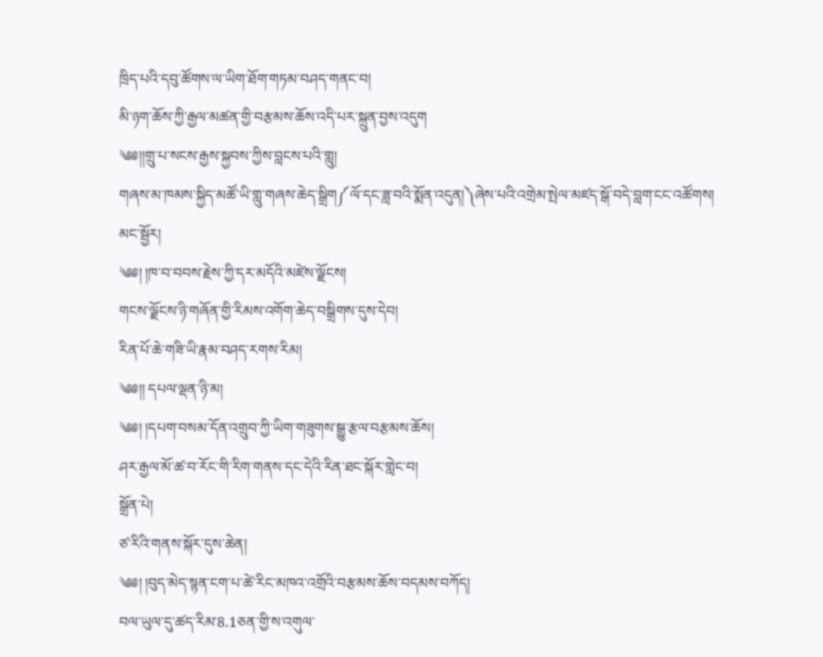ཁྲིད་པའི་དབུ་ཚོགས་ལ་ཡིག་ཐོག་གཏམ་བཤད་གནང་བ།
མི་ཉག་ཆོས་ཀྱི་རྒྱལ་མཚན་གྱི་བརྩམས་ཆོས་འདི་པར་སྐྲུན་བྱས་འདུག
༄༅།།གྲུ་པ་སངས་རྒྱས་སྐྱབས་ཀྱིས་བླངས་པའི་གླུ།
གཞས་མ་ཁམས་སྐྱིད་མཚོ་ཡི་གླུ་གཞས་ཆེད་སྒྲིག༼ལོ་དང་ཟླ་བའི་སྨོན་འདུན།༽ཞེས་པའི་འགྲེམ་སྤེལ་མཛད་སྒོ་བདེ་བླག་ངང་འཚོགས།
མང་སྦྱོར།
༄༅། །ཁ་བ་བབས་རྗེས་ཀྱི་དར་མདོའི་མཛེས་ལྗོངས།
གངས་ལྗོངས་ཉི་གཞོན་གྱི་རིམས་འགོག་ཆེད་བསྒྲིགས་དུས་དེབ།
རིན་པོ་ཆེ་གཟི་ཡི་རྣམ་བཤད་རགས་རིམ།
༄༅།། དཔལ་ལྡན་ཉི་མ།
༄༅། །དཔག་བསམ་དོན་འགྲུབ་ཀྱི་ཡིག་གཟུགས་སྒྱུ་རྩལ་བརྩམས་ཆོས།
ཤར་རྒྱལ་མོ་ཚ་བ་རོང་གི་རིག་གནས་དང་དེའི་རིན་ཐང་སྐོར་གླེང་བ།
སྒྲོན་པེ།
ཙ་རིའི་གནས་སྐོར་དུས་ཆེན།
༄༅། །བུད་མེད་སྙན་ངག་པ་ཚེ་རིང་མཁའ་འགྲོའི་བརྩམས་ཆོས་བདམས་བཀོད།
བལ་ཡུལ་དུ་ཚད་རིམ་8.1ཅན་གྱི་ས་འགུལ་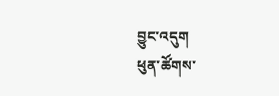བྱུང་འདུག
ཕུན་ཚོགས་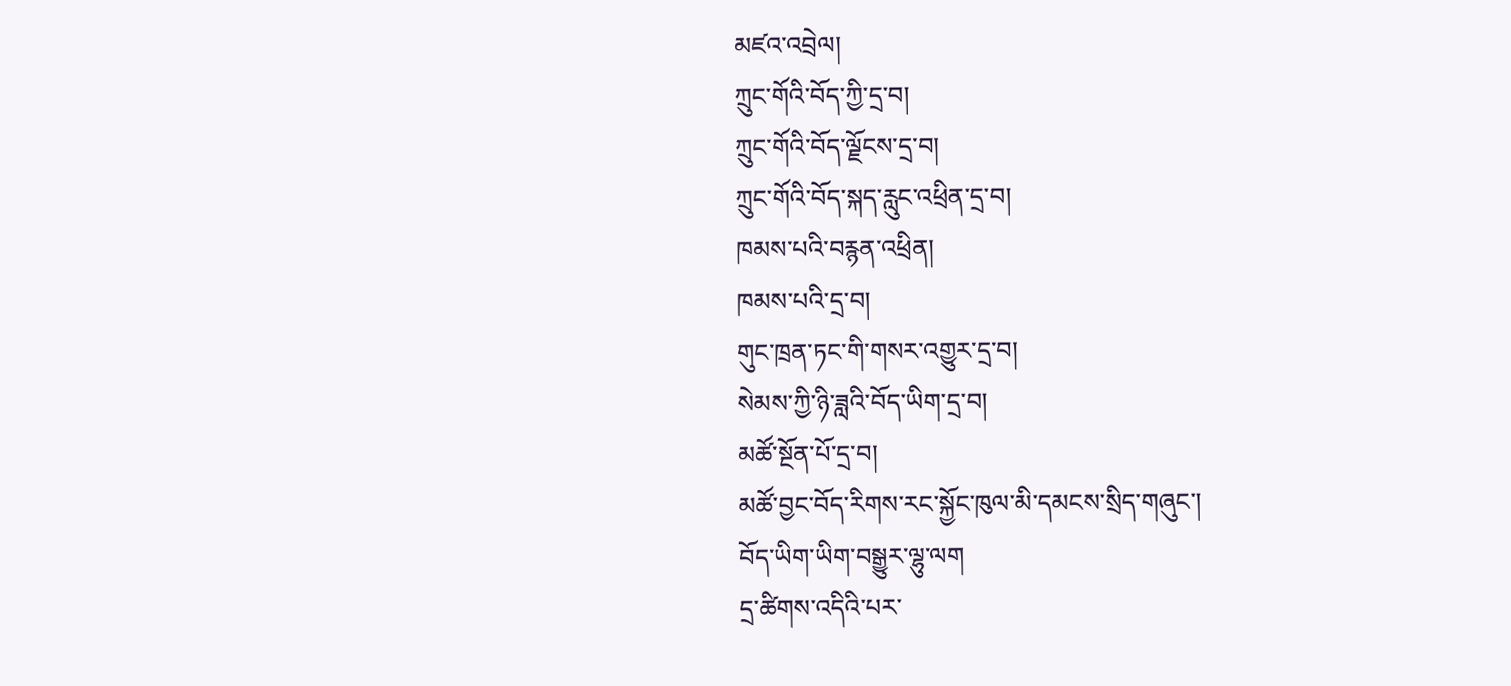མཛའ་འབྲེལ།
ཀྲུང་གོའི་བོད་ཀྱི་དྲ་བ།
ཀྲུང་གོའི་བོད་ལྗོངས་དྲ་བ།
ཀྲུང་གོའི་བོད་སྐད་རླུང་འཕྲིན་དྲ་བ།
ཁམས་པའི་བརྙན་འཕྲིན།
ཁམས་པའི་དྲ་བ།
གུང་ཁྲན་ཏང་གི་གསར་འགྱུར་དྲ་བ།
སེམས་ཀྱི་ཉི་ཟླའི་བོད་ཡིག་དྲ་བ།
མཚོ་སྔོན་པོ་དྲ་བ།
མཚོ་བྱང་བོད་རིགས་རང་སྐྱོང་ཁུལ་མི་དམངས་སྲིད་གཞུང་།
བོད་ཡིག་ཡིག་བསྒྱུར་ལྷུ་ལག
དྲ་ཚིགས་འདིའི་པར་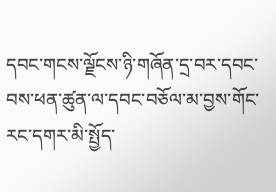དབང་གངས་ལྗོངས་ཉི་གཞོན་དྲ་བར་དབང་བས་ཕན་ཚུན་ལ་དབང་བཅོལ་མ་བྱས་གོང་རང་དགར་མི་སྤྱོད་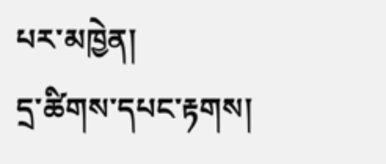པར་མཁྱེན།
དྲ་ཚིགས་དཔང་རྟགས།